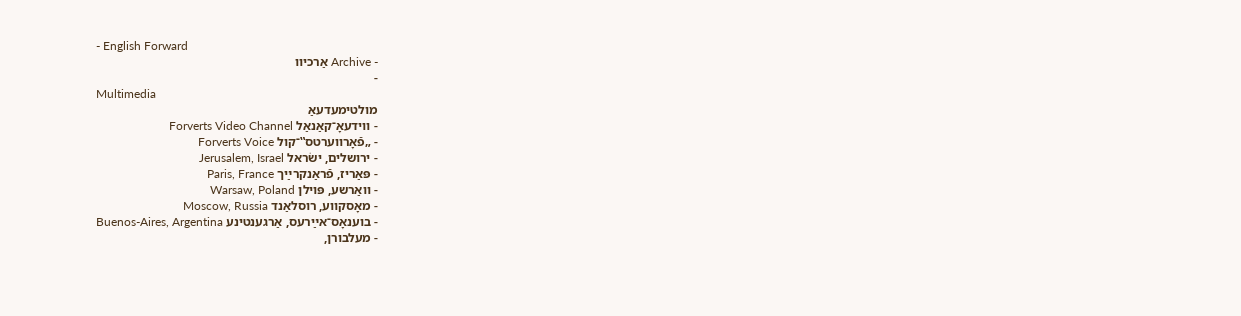- English Forward
- Archive אַרכיוו
-
Multimedia
מולטימעדעאַ
- ווידעאָ־קאַנאַל Forverts Video Channel
- „פֿאָרווערטס‟־קול Forverts Voice
- ירושלים, ישׂראל Jerusalem, Israel
- פּאַריז, פֿראַנקרײַך Paris, France
- וואַרשע, פּוילן Warsaw, Poland
- מאָסקווע, רוסלאַנד Moscow, Russia
- בוענאָס־אײַרעס, אַרגענטינע Buenos-Aires, Argentina
- מעלבורן,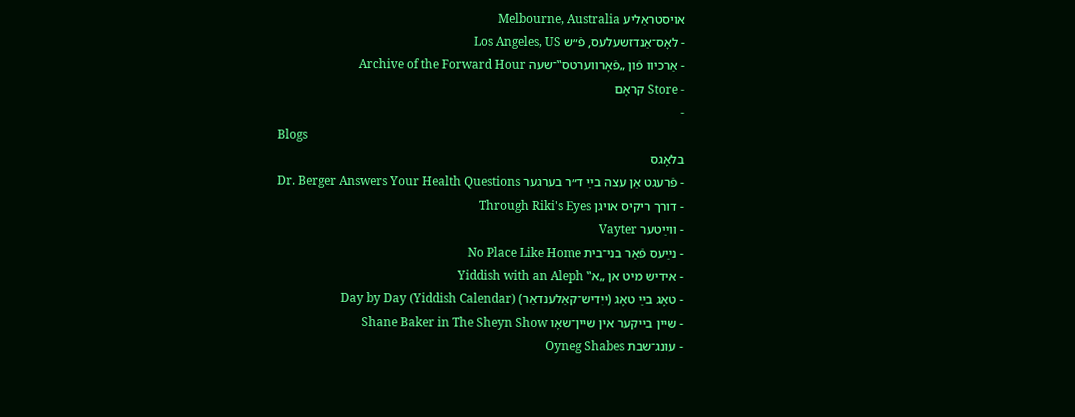אויסטראַליע Melbourne, Australia
- לאָס־אַנדזשעלעס, פֿ״ש Los Angeles, US
- אַרכיוו פֿון „פֿאָרווערטס‟־שעה Archive of the Forward Hour
- Store קראָם
-
Blogs
בלאָגס
- פֿרעגט אַן עצה בײַ ד״ר בערגער Dr. Berger Answers Your Health Questions
- דורך ריקיס אויגן Through Riki's Eyes
- ווײַטער Vayter
- נײַעס פֿאַר בני־בית No Place Like Home
- אידיש מיט אן „א‟ Yiddish with an Aleph
- טאָג בײַ טאָג (ייִדיש־קאַלענדאַר) Day by Day (Yiddish Calendar)
- שיין בייקער אין שיין־שאָו Shane Baker in The Sheyn Show
- עונג־שבת Oyneg Shabes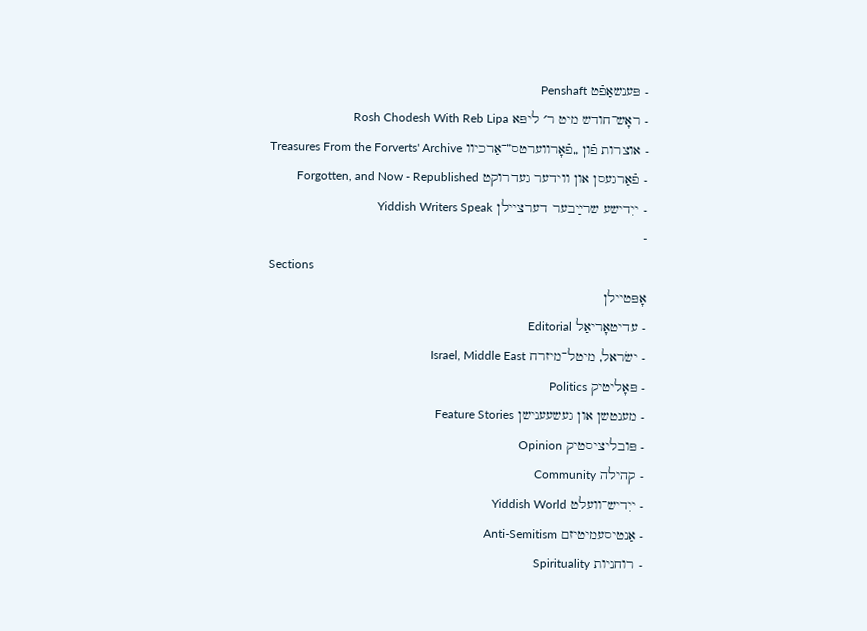- פּענשאַפֿט Penshaft
- ראָש־חודש מיט ר׳ ליפּא Rosh Chodesh With Reb Lipa
- אוצרות פֿון „פֿאָרווערטס”־אַרכיוו Treasures From the Forverts' Archive
- פֿאַרגעסן און ווידער געדרוקט Forgotten, and Now - Republished
- ייִדישע שרײַבער דערציילן Yiddish Writers Speak
-
Sections
אָפּטיילן
- עדיטאָריאַל Editorial
- ישׂראל, מיטל־מיזרח Israel, Middle East
- פּאָליטיק Politics
- מענטשן און געשעענישן Feature Stories
- פּובליציסטיק Opinion
- קהילה Community
- ייִדיש־וועלט Yiddish World
- אַנטיסעמיטיזם Anti-Semitism
- רוחניות Spirituality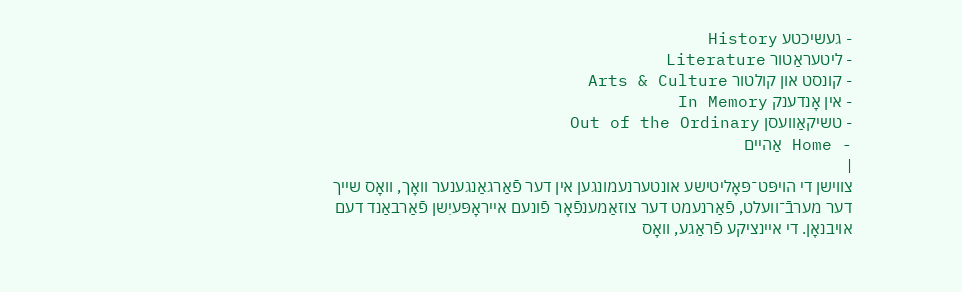- געשיכטע History
- ליטעראַטור Literature
- קונסט און קולטור Arts & Culture
- אין אָנדענק In Memory
- טשיקאַוועסן Out of the Ordinary
- Home אַהיים
|
צווישן די הויפּט־פּאָליטישע אונטערנעמונגען אין דער פֿאַרגאַנגענער וואָך, וואָס שייך דער מערבֿ־וועלט, פֿאַרנעמט דער צוזאַמענפֿאָר פֿונעם אייראָפּעיִשן פֿאַרבאַנד דעם אויבנאָן. די איינציקע פֿראַגע, וואָס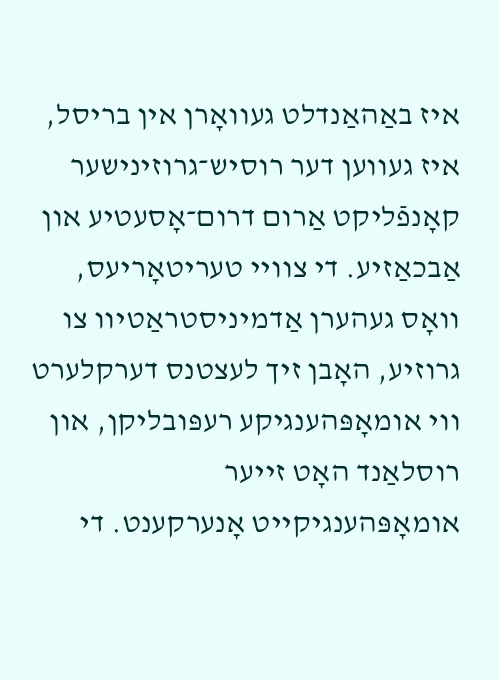איז באַהאַנדלט געוואָרן אין בריסל, איז געווען דער רוסיש־גרוזינישער קאָנפֿליקט אַרום דרום־אָסעטיע און אַבכאַזיע. די צוויי טעריטאָריעס, וואָס געהערן אַדמיניסטראַטיוו צו גרוזיע, האָבן זיך לעצטנס דערקלערט ווי אומאָפּהענגיקע רעפּובליקן, און רוסלאַנד האָט זייער אומאָפּהענגיקייט אָנערקענט. די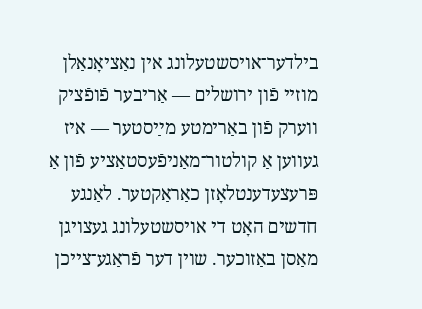בילדער־אויסשטעלונג אין נאַציאָנאַלן מוזיי פֿון ירושלים — אַריבער פֿופֿציק ווערק פֿון באַרימטע מײַסטער — איז געווען אַ קולטור־מאַניפֿעסטאַציע פֿון אַ פּרעצעדענטלאָזן כאַראַקטער. לאַנגע חדשים האָט די אויסשטעלונג געצויגן מאַסן באַזוכער. שוין דער פֿראַגע־צייכן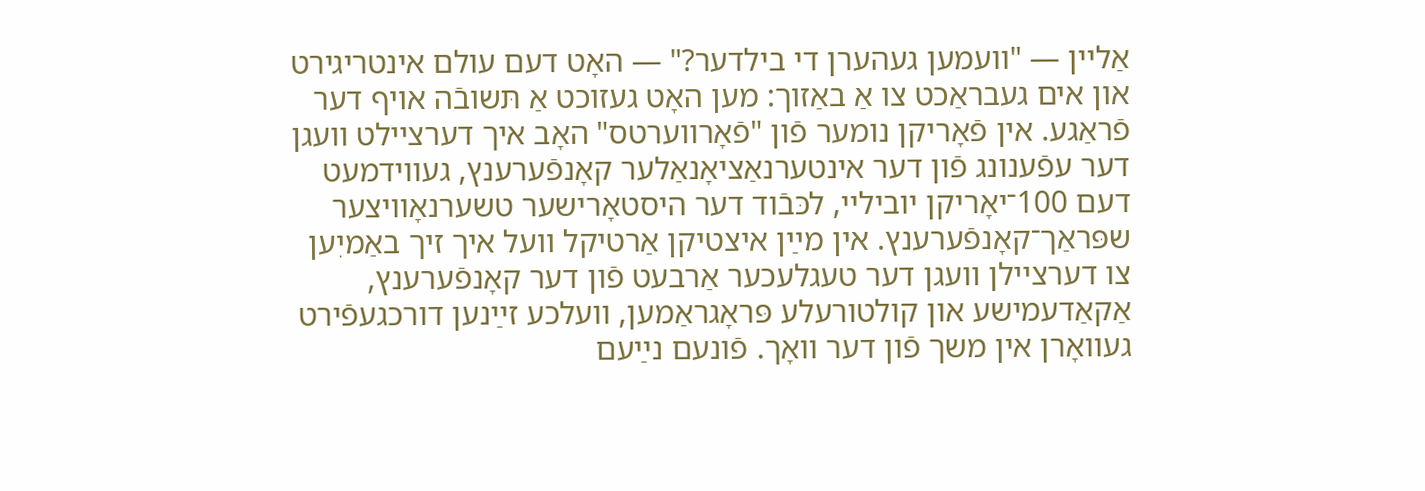אַליין — "וועמען געהערן די בילדער?" — האָט דעם עולם אינטריגירט און אים געבראַכט צו אַ באַזוך: מען האָט געזוכט אַ תּשובֿה אויף דער פֿראַגע. אין פֿאָריקן נומער פֿון "פֿאָרווערטס" האָב איך דערציילט וועגן דער עפֿענונג פֿון דער אינטערנאַציאָנאַלער קאָנפֿערענץ, געווידמעט דעם 100־יאָריקן יוביליי, לכּבֿוד דער היסטאָרישער טשערנאָוויצער שפּראַך־קאָנפֿערענץ. אין מײַן איצטיקן אַרטיקל וועל איך זיך באַמיִען צו דערציילן וועגן דער טעגלעכער אַרבעט פֿון דער קאָנפֿערענץ, אַקאַדעמישע און קולטורעלע פּראָגראַמען, וועלכע זײַנען דורכגעפֿירט געוואָרן אין משך פֿון דער וואָך. פֿונעם נײַעם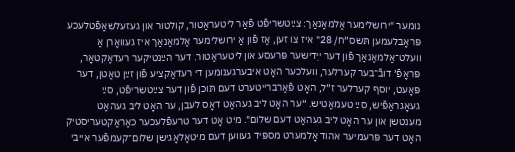נומער "ירושלימער אַלמאַנאַך: צײַטשריפֿט פֿאַר ליטעראַטור, קולטור און געזעלשאַפֿטלעכע פּראָבלעמען תּשס״ח/ 28" איז צו זען, אַז פֿון אַ ירושלימער אַלמאַנאַך איז געוואָרן אַ וועלט־אַלמאַנאַך פֿון דער ייִדישער פּרעסע און ליטעראַטור. דער הײַנטיקער רעדאַקטאָר, פּראָפֿ׳ דובֿ־בער קערלער, וועלכער האָט איבערגענומען די רעדאַקציע פֿון זײַן טאַטן, דער פּאָעט, יוסף קערלער ז״ל, האָט פֿאַרברייטערט דעם תּוכן פֿון דער צײַטשריפֿט, סײַ געאָגראַפֿיש, סײַ טעמאַטיש. “ער האָט ליב געהאַט דאָס לעבן, ער האָט ליב געהאַט מענטשן און ער האָט ליב געהאַט דעם שלום". מיט אָט דער טרעפֿלעכער כאַראַקטעריסטיק האָט דער פּרעמיער אהוד אָלמערט מספּיד געווען דעם מיטאָלאָגישן שלום־קעמפֿער אייבי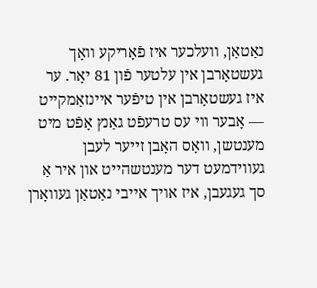נאַטאַן, וועלכער איז פֿאָריקע וואָך געשטאָרבן אין עלטער פֿון 81 יאָר. ער איז געשטאָרבן אין טיפֿער איינזאַמקייט — אָבער ווי עס טרעפֿט גאַנץ אָפֿט מיט מענטשן, וואָס האָבן זייער לעבן געווידמעט דער מענטשהייט און איר אַ סך געגעבן, איז אויך אייבי נאַטאַן געוואָרן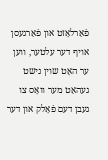פֿאַרלאָזט און פֿאַרגעסן אויף דער עלטער, ווען ער האָט שוין נישט געהאַט מער וואָס צו געבן דעם פֿאָלק און דער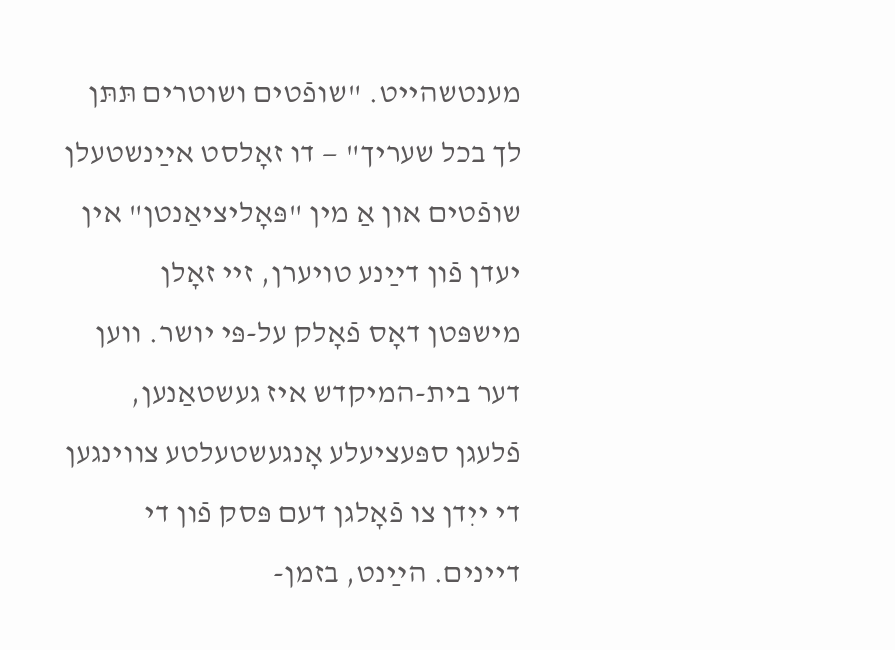מענטשהייט. "שופֿטים ושוטרים תּתּן לך בכל שעריך" — דו זאָלסט אײַנשטעלן שופֿטים און אַ מין "פּאָליציאַנטן" אין יעדן פֿון דײַנע טויערן, זיי זאָלן מישפּטן דאָס פֿאָלק על-פּי יושר. ווען דער בית-המיקדש איז געשטאַנען, פֿלעגן ספּעציעלע אָנגעשטעלטע צווינגען די ייִדן צו פֿאָלגן דעם פּסק פֿון די דיינים. הײַנט, בזמן-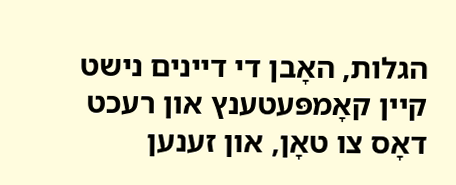הגלות, האָבן די דיינים נישט קיין קאָמפּעטענץ און רעכט דאָס צו טאָן, און זענען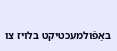באַפֿולמעכטיקט בלויז צו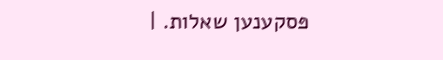פּסקענען שאלות. |